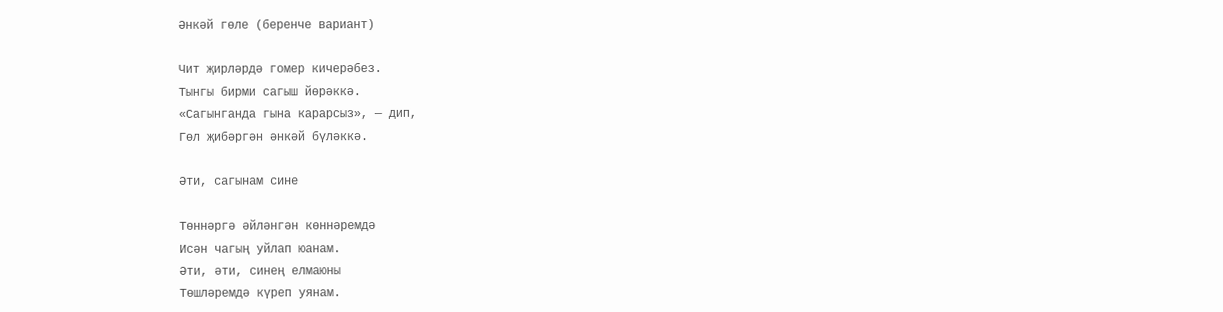Әнкәй гөле (беренче вариант)

Чит җирләрдә гомер кичерәбез.
Тынгы бирми сагыш йөрәккә.
«Сагынганда гына карарсыз», — дип,
Гөл җибәргән әнкәй бүләккә.

Әти, сагынам сине

Төннәргә әйләнгән көннәремдә
Исән чагың уйлап юанам.
Әти, әти, синең елмаюны
Төшләремдә күреп уянам.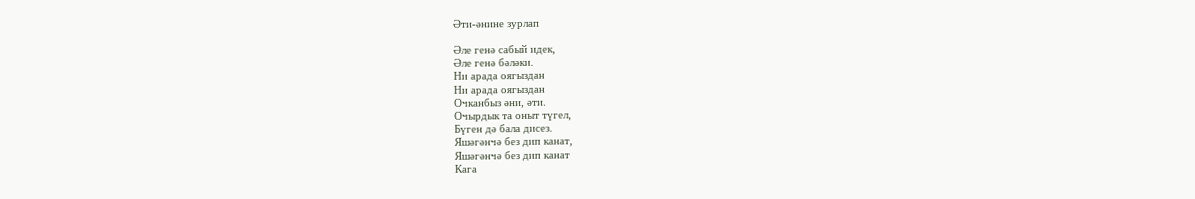Әти-әнине зурлап

Әле генә сабый идек,
Әле генә бәләки.
Ни арада оягыздан
Ни арада оягыздан
Очканбыз әни, әти.
Очырдык та оныт түгел,
Бүген дә бала дисез.
Яшәгәнчә без дип канат,
Яшәгәнчә без дип канат
Кага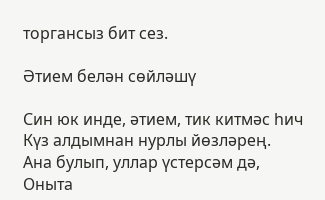торгансыз бит сез.

Әтием белән сөйләшү

Син юк инде, әтием, тик китмәс һич
Күз алдымнан нурлы йөзләрең.
Ана булып, уллар үстерсәм дә,
Оныта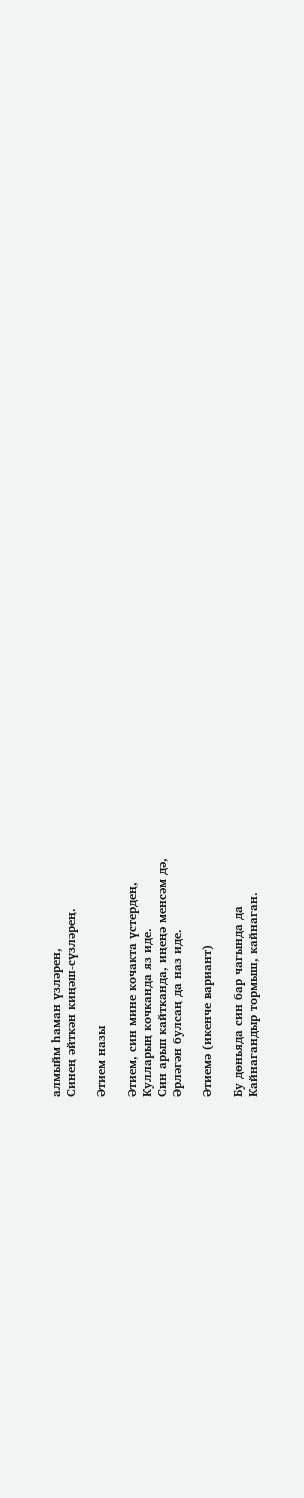алмыйм һаман үзләрен,
Синең әйткән киңәш-сүзләрең.

Әтием назы

Әтием, син мине кочакта үстердең,
Кулларың кочканда яз иде.
Син арып кайтканда, иңеңә менсәм дә,
Әрләгән булсаң да наз иде.

Әтиемә (икенче вариант)

Бу дөньяда син бар чагында да
Кайнагандыр тормыш, кайнаган.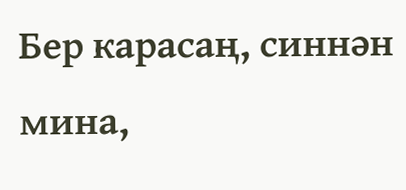Бер карасаң, синнән мина,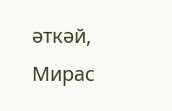әткәй,
Мирас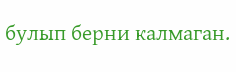булып берни калмаган.